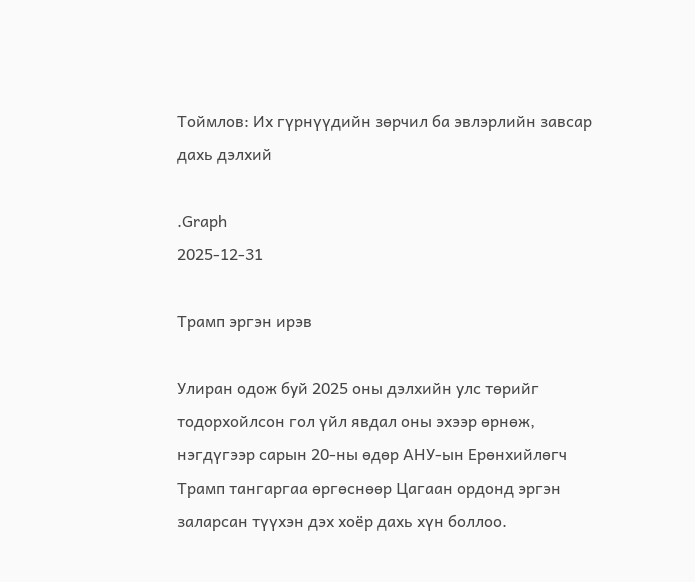Тоймлов: Их гүрнүүдийн зөрчил ба эвлэрлийн завсар дахь дэлхий

.Graph
2025-12-31

Трамп эргэн ирэв

Улиран одож буй 2025 оны дэлхийн улс төрийг тодорхойлсон гол үйл явдал оны эхээр өрнөж, нэгдүгээр сарын 20-ны өдөр АНУ-ын Ерөнхийлөгч Трамп тангаргаа өргөснөөр Цагаан ордонд эргэн заларсан түүхэн дэх хоёр дахь хүн боллоо.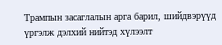Трампын засаглалын арга барил, шийдвэрүүд үргэлж дэлхий нийтэд хүлээлт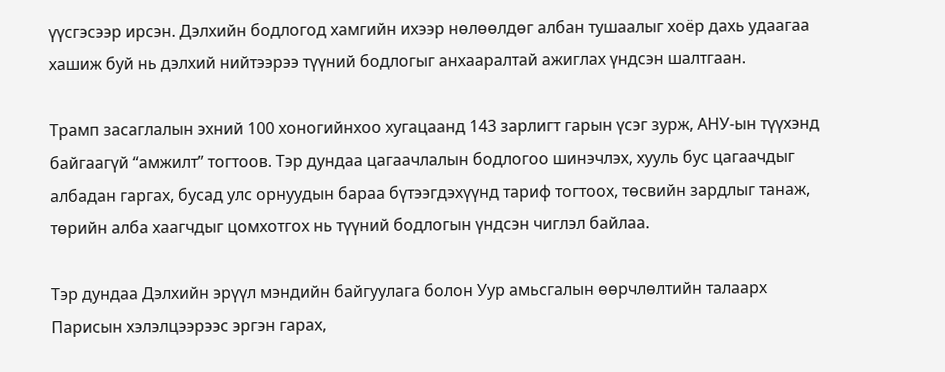үүсгэсээр ирсэн. Дэлхийн бодлогод хамгийн ихээр нөлөөлдөг албан тушаалыг хоёр дахь удаагаа хашиж буй нь дэлхий нийтээрээ түүний бодлогыг анхааралтай ажиглах үндсэн шалтгаан.

Трамп засаглалын эхний 100 хоногийнхоо хугацаанд 143 зарлигт гарын үсэг зурж, АНУ-ын түүхэнд байгаагүй “амжилт” тогтоов. Тэр дундаа цагаачлалын бодлогоо шинэчлэх, хууль бус цагаачдыг албадан гаргах, бусад улс орнуудын бараа бүтээгдэхүүнд тариф тогтоох, төсвийн зардлыг танаж, төрийн алба хаагчдыг цомхотгох нь түүний бодлогын үндсэн чиглэл байлаа.

Тэр дундаа Дэлхийн эрүүл мэндийн байгуулага болон Уур амьсгалын өөрчлөлтийн талаарх Парисын хэлэлцээрээс эргэн гарах,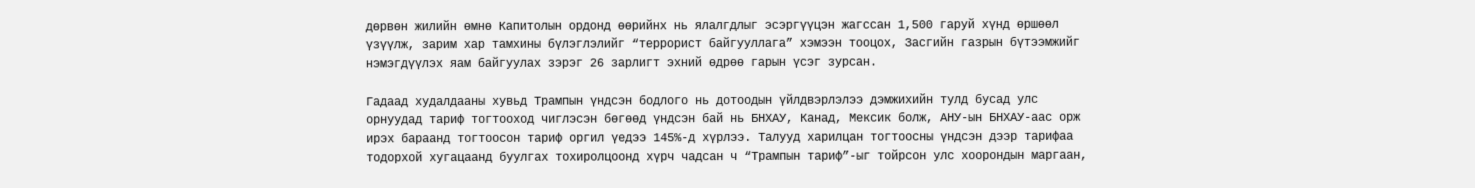дөрвөн жилийн өмнө Капитолын ордонд өөрийнх нь ялалгдлыг эсэргүүцэн жагссан 1,500 гаруй хүнд өршөөл үзүүлж, зарим хар тамхины бүлэглэлийг “террорист байгууллага” хэмээн тооцох, Засгийн газрын бүтээмжийг нэмэгдүүлэх яам байгуулах зэрэг 26 зарлигт эхний өдрөө гарын үсэг зурсан.

Гадаад худалдааны хувьд Трампын үндсэн бодлого нь дотоодын үйлдвэрлэлээ дэмжихийн тулд бусад улс орнуудад тариф тогтооход чиглэсэн бөгөөд үндсэн бай нь БНХАУ, Канад, Мексик болж, АНУ-ын БНХАУ-аас орж ирэх бараанд тогтоосон тариф оргил үедээ 145%-д хүрлээ. Талууд харилцан тогтоосны үндсэн дээр тарифаа тодорхой хугацаанд буулгах тохиролцоонд хүрч чадсан ч “Трампын тариф”-ыг тойрсон улс хоорондын маргаан,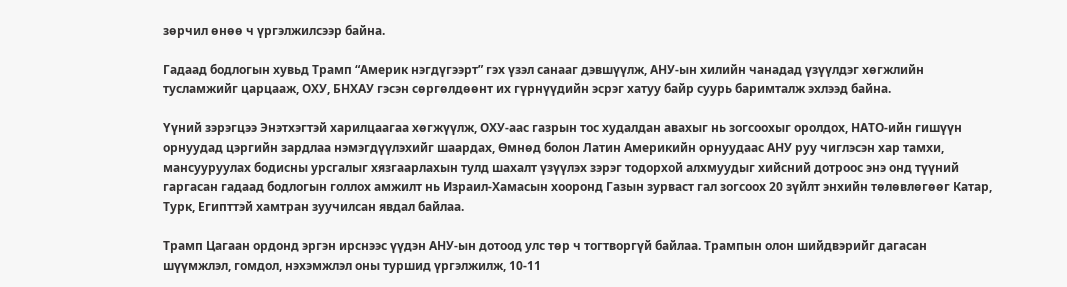зөрчил өнөө ч үргэлжилсээр байна.

Гадаад бодлогын хувьд Трамп “Америк нэгдүгээрт” гэх үзэл санааг дэвшүүлж, АНУ-ын хилийн чанадад үзүүлдэг хөгжлийн тусламжийг царцааж, ОХУ, БНХАУ гэсэн сөргөлдөөнт их гүрнүүдийн эсрэг хатуу байр суурь баримталж эхлээд байна.

Үүний зэрэгцээ Энэтхэгтэй харилцаагаа хөгжүүлж, ОХУ-аас газрын тос худалдан авахыг нь зогсоохыг оролдох, НАТО-ийн гишүүн орнуудад цэргийн зардлаа нэмэгдүүлэхийг шаардах, Өмнөд болон Латин Америкийн орнуудаас АНУ руу чиглэсэн хар тамхи, мансууруулах бодисны урсгалыг хязгаарлахын тулд шахалт үзүүлэх зэрэг тодорхой алхмуудыг хийсний дотроос энэ онд түүний гаргасан гадаад бодлогын голлох амжилт нь Израил-Хамасын хооронд Газын зурваст гал зогсоох 20 зүйлт энхийн төлөвлөгөөг Катар, Турк, Египттэй хамтран зуучилсан явдал байлаа.

Трамп Цагаан ордонд эргэн ирснээс үүдэн АНУ-ын дотоод улс төр ч тогтворгүй байлаа. Трампын олон шийдвэрийг дагасан шүүмжлэл, гомдол, нэхэмжлэл оны туршид үргэлжилж, 10-11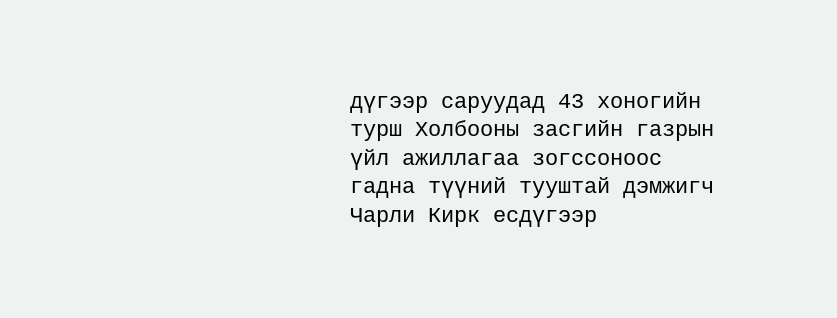дүгээр саруудад 43 хоногийн турш Холбооны засгийн газрын үйл ажиллагаа зогссоноос гадна түүний тууштай дэмжигч Чарли Кирк есдүгээр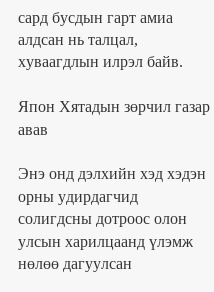сард бусдын гарт амиа алдсан нь талцал, хуваагдлын илрэл байв.

Япон Хятадын зөрчил газар авав

Энэ онд дэлхийн хэд хэдэн орны удирдагчид солигдсны дотроос олон улсын харилцаанд үлэмж нөлөө дагуулсан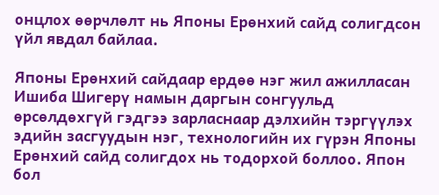онцлох өөрчлөлт нь Японы Ерөнхий сайд солигдсон үйл явдал байлаа.

Японы Ерөнхий сайдаар ердөө нэг жил ажилласан Ишиба Шигерү намын даргын сонгуульд өрсөлдөхгүй гэдгээ зарласнаар дэлхийн тэргүүлэх эдийн засгуудын нэг, технологийн их гүрэн Японы Ерөнхий сайд солигдох нь тодорхой боллоо. Япон бол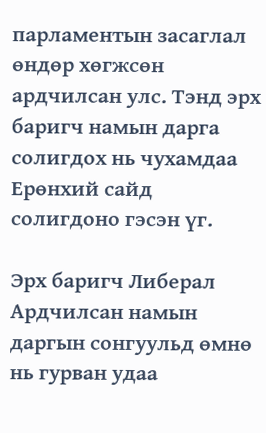парламентын засаглал өндөр хөгжсөн ардчилсан улс. Тэнд эрх баригч намын дарга солигдох нь чухамдаа Ерөнхий сайд солигдоно гэсэн үг.

Эрх баригч Либерал Ардчилсан намын даргын сонгуульд өмнө нь гурван удаа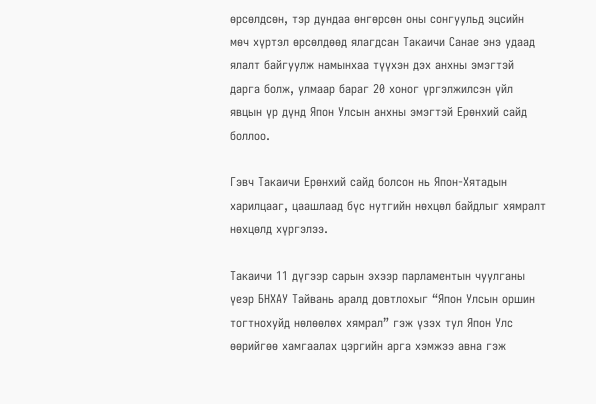өрсөлдсөн, тэр дундаа өнгөрсөн оны сонгуульд эцсийн мөч хүртэл өрсөлдөөд ялагдсан Такаичи Санае энэ удаад ялалт байгуулж намынхаа түүхэн дэх анхны эмэгтэй дарга болж, улмаар бараг 20 хоног үргэлжилсэн үйл явцын үр дүнд Япон Улсын анхны эмэгтэй Ерөнхий сайд боллоо.

Гэвч Такаичи Ерөнхий сайд болсон нь Япон-Хятадын харилцааг, цаашлаад бүс нутгийн нөхцөл байдлыг хямралт нөхцөлд хүргэлээ.

Такаичи 11 дүгээр сарын эхээр парламентын чуулганы үеэр БНХАУ Тайвань аралд довтлохыг “Япон Улсын оршин тогтнохуйд нөлөөлөх хямрал” гэж үзэх тул Япон Улс өөрийгөө хамгаалах цэргийн арга хэмжээ авна гэж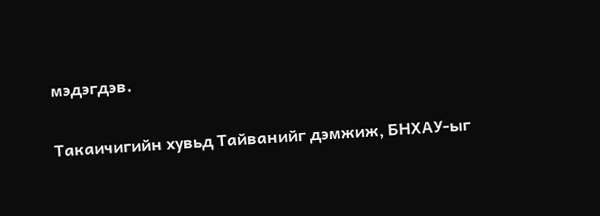мэдэгдэв.

Такаичигийн хувьд Тайванийг дэмжиж, БНХАУ-ыг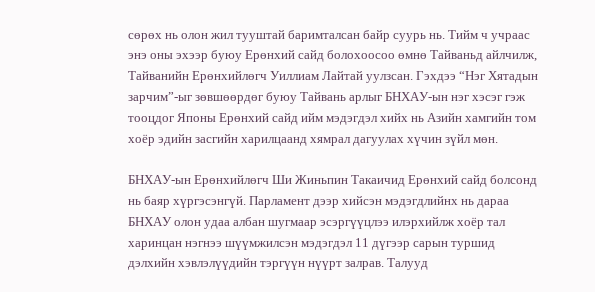сөрөх нь олон жил тууштай баримталсан байр суурь нь. Тийм ч учраас энэ оны эхээр буюу Ерөнхий сайд болохоосоо өмнө Тайваньд айлчилж, Тайванийн Ерөнхийлөгч Уиллиам Лайтай уулзсан. Гэхдээ “Нэг Хятадын зарчим”-ыг зөвшөөрдөг буюу Тайвань арлыг БНХАУ-ын нэг хэсэг гэж тооцдог Японы Ерөнхий сайд ийм мэдэгдэл хийх нь Азийн хамгийн том хоёр эдийн засгийн харилцаанд хямрал дагуулах хүчин зүйл мөн.

БНХАУ-ын Ерөнхийлөгч Ши Жиньпин Такаичид Ерөнхий сайд болсонд нь баяр хүргэсэнгүй. Парламент дээр хийсэн мэдэгдлийнх нь дараа БНХАУ олон удаа албан шугмаар эсэргүүцлээ илэрхийлж хоёр тал харинцан нэгнээ шүүмжилсэн мэдэгдэл 11 дүгээр сарын туршид дэлхийн хэвлэлүүдийн тэргүүн нүүрт залрав. Талууд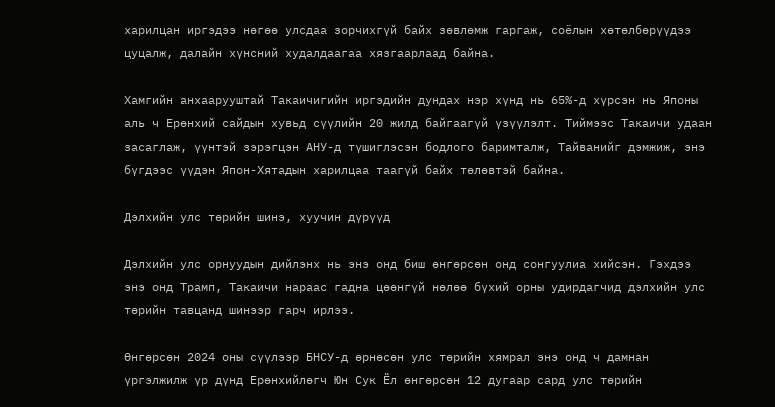харилцан иргэдээ нөгөө улсдаа зорчихгүй байх зөвлөмж гаргаж, соёлын хөтөлбөрүүдээ цуцалж, далайн хүнсний худалдаагаа хязгаарлаад байна.

Хамгийн анхаарууштай Такаичигийн иргэдийн дундах нэр хүнд нь 65%-д хүрсэн нь Японы аль ч Ерөнхий сайдын хувьд сүүлийн 20 жилд байгаагүй үзүүлэлт. Тиймээс Такаичи удаан засаглаж, үүнтэй зэрэгцэн АНУ-д түшиглэсэн бодлого баримталж, Тайванийг дэмжиж, энэ бүгдээс үүдэн Япон-Хятадын харилцаа таагүй байх төлөвтэй байна.

Дэлхийн улс төрийн шинэ, хуучин дүрүүд

Дэлхийн улс орнуудын дийлэнх нь энэ онд биш өнгөрсөн онд сонгуулиа хийсэн. Гэхдээ энэ онд Трамп, Такаичи нараас гадна цөөнгүй нөлөө бүхий орны удирдагчид дэлхийн улс төрийн тавцанд шинээр гарч ирлээ.

Өнгөрсөн 2024 оны сүүлээр БНСУ-д өрнөсөн улс төрийн хямрал энэ онд ч дамнан үргэлжилж үр дүнд Ерөнхийлөгч Юн Сук Ёл өнгөрсөн 12 дугаар сард улс төрийн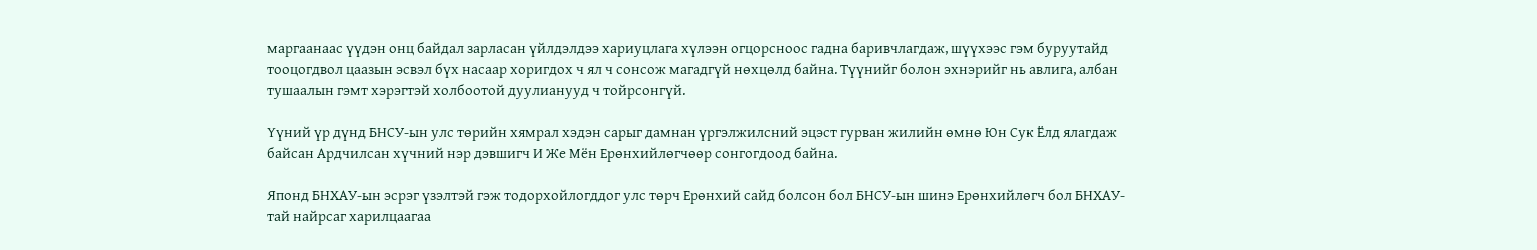маргаанаас үүдэн онц байдал зарласан үйлдэлдээ хариуцлага хүлээн огцорсноос гадна баривчлагдаж, шүүхээс гэм буруутайд тооцогдвол цаазын эсвэл бүх насаар хоригдох ч ял ч сонсож магадгүй нөхцөлд байна. Түүнийг болон эхнэрийг нь авлига, албан тушаалын гэмт хэрэгтэй холбоотой дуулианууд ч тойрсонгүй.

Үүний үр дүнд БНСУ-ын улс төрийн хямрал хэдэн сарыг дамнан үргэлжилсний эцэст гурван жилийн өмнө Юн Сук Ёлд ялагдаж байсан Ардчилсан хүчний нэр дэвшигч И Же Мён Ерөнхийлөгчөөр сонгогдоод байна.

Японд БНХАУ-ын эсрэг үзэлтэй гэж тодорхойлогддог улс төрч Ерөнхий сайд болсон бол БНСУ-ын шинэ Ерөнхийлөгч бол БНХАУ-тай найрсаг харилцаагаа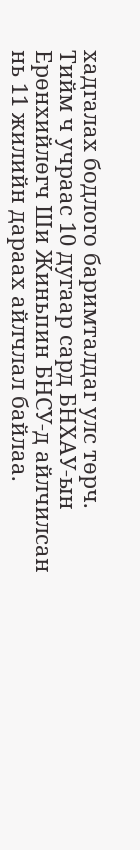хадгалах бодлого баримталдаг улс төрч. Тийм ч учраас 10 дугаар сард БНХАУ-ын Ерөнхийлөгч Ши Жиньпин БНСУ-д айлчилсан нь 11 жилийн дараах айлчлал байлаа.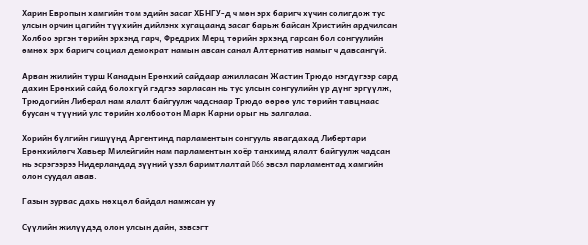Харин Европын хамгийн том эдийн засаг ХБНГУ-д ч мөн эрх баригч хүчин солигдож тус улсын орчин цагийн түүхийн дийлэнх хугацаанд засаг барьж байсан Христийн ардчилсан Холбоо эргэн төрийн эрхэнд гарч, Фредрих Мерц төрийн эрхэнд гарсан бол сонгуулийн өмнөх эрх баригч социал демократ намын авсан санал Алтернатив намыг ч давсангүй.

Арван жилийн турш Канадын Ерөнхий сайдаар ажилласан Жастин Трюдо нэгдүгээр сард дахин Ерөнхий сайд болохгүй гэдгээ зарласан нь тус улсын сонгуулийн үр дүнг эргүүлж, Трюдогийн Либерал нам ялалт байгуулж чадснаар Трюдо өөрөө улс төрийн тавцнаас буусан ч түүний улс төрийн холбоотон Марк Карни орыг нь залгалаа.

Хорийн бүлгийн гишүүнд Аргентинд парламентын сонгууль явагдахад Либертари Ерөнхийлөгч Хавьер Милейгийн нам парламентын хоёр танхимд ялалт байгуулж чадсан нь эсрэгээрээ Нидерландад зүүний үзэл баримтлалтай D66 эвсэл парламентад хамгийн олон суудал авав.

Газын зурвас дахь нөхцөл байдал намжсан уу

Сүүлийн жилүүдэд олон улсын дайн, зэвсэгт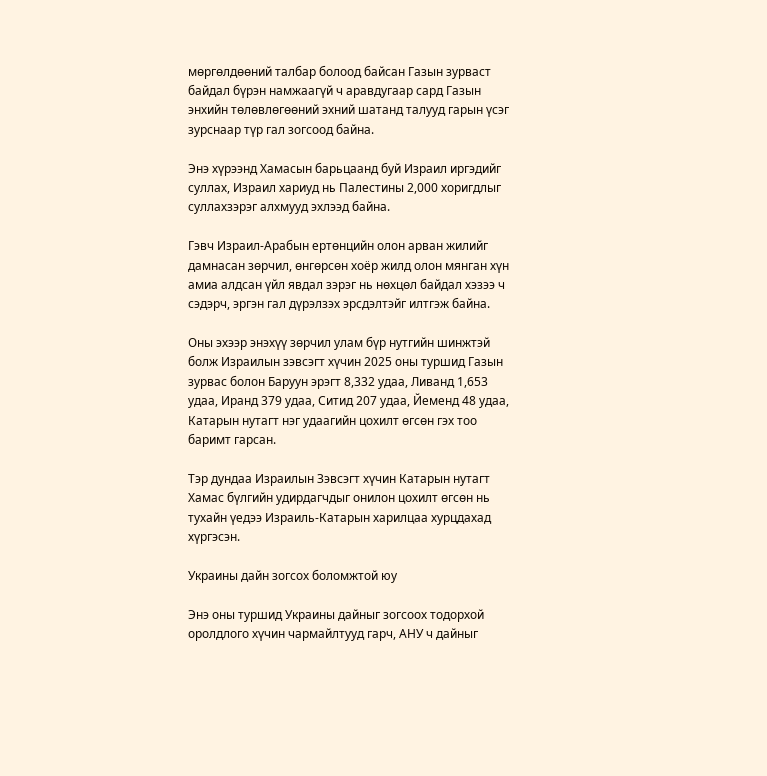мөргөлдөөний талбар болоод байсан Газын зурваст байдал бүрэн намжаагүй ч аравдугаар сард Газын энхийн төлөвлөгөөний эхний шатанд талууд гарын үсэг зурснаар түр гал зогсоод байна.

Энэ хүрээнд Хамасын барьцаанд буй Израил иргэдийг суллах, Израил хариуд нь Палестины 2,000 хоригдлыг суллахзэрэг алхмууд эхлээд байна.

Гэвч Израил-Арабын ертөнцийн олон арван жилийг дамнасан зөрчил, өнгөрсөн хоёр жилд олон мянган хүн амиа алдсан үйл явдал зэрэг нь нөхцөл байдал хэзээ ч сэдэрч, эргэн гал дүрэлзэх эрсдэлтэйг илтгэж байна.

Оны эхээр энэхүү зөрчил улам бүр нутгийн шинжтэй болж Израилын зэвсэгт хүчин 2025 оны туршид Газын зурвас болон Баруун эрэгт 8,332 удаа, Ливанд 1,653 удаа, Иранд 379 удаа, Ситид 207 удаа, Йеменд 48 удаа, Катарын нутагт нэг удаагийн цохилт өгсөн гэх тоо баримт гарсан.

Тэр дундаа Израилын Зэвсэгт хүчин Катарын нутагт Хамас бүлгийн удирдагчдыг онилон цохилт өгсөн нь тухайн үедээ Израиль-Катарын харилцаа хурцдахад хүргэсэн.

Украины дайн зогсох боломжтой юу

Энэ оны туршид Украины дайныг зогсоох тодорхой оролдлого хүчин чармайлтууд гарч, АНУ ч дайныг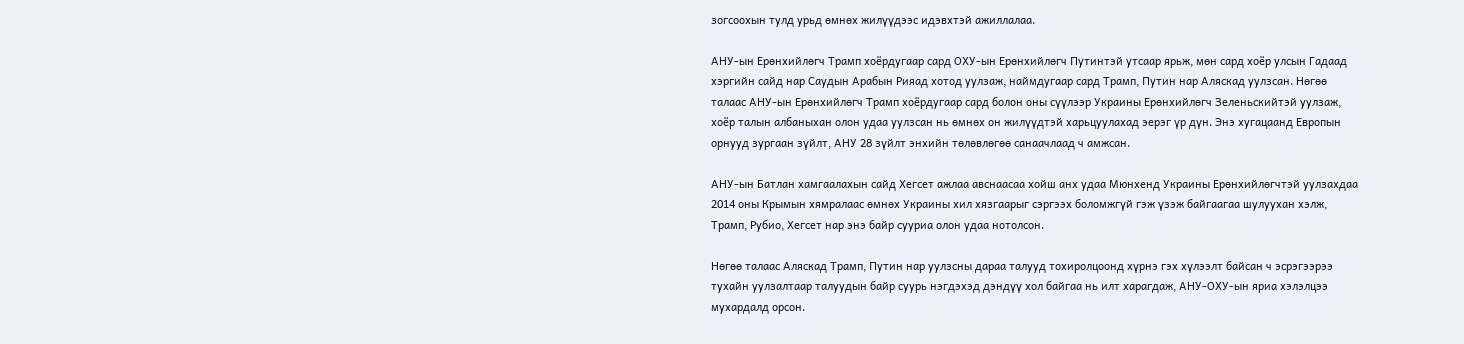зогсоохын тулд урьд өмнөх жилүүдээс идэвхтэй ажиллалаа.

АНУ-ын Ерөнхийлөгч Трамп хоёрдугаар сард ОХУ-ын Ерөнхийлөгч Путинтэй утсаар ярьж, мөн сард хоёр улсын Гадаад хэргийн сайд нар Саудын Арабын Рияад хотод уулзаж, наймдугаар сард Трамп, Путин нар Аляскад уулзсан. Нөгөө талаас АНУ-ын Ерөнхийлөгч Трамп хоёрдугаар сард болон оны сүүлээр Украины Ерөнхийлөгч Зеленьскийтэй уулзаж, хоёр талын албаныхан олон удаа уулзсан нь өмнөх он жилүүдтэй харьцуулахад эерэг үр дүн. Энэ хугацаанд Европын орнууд зургаан зүйлт, АНУ 28 зүйлт энхийн төлөвлөгөө санаачлаад ч амжсан.

АНУ-ын Батлан хамгаалахын сайд Хегсет ажлаа авснаасаа хойш анх удаа Мюнхенд Украины Ерөнхийлөгчтэй уулзахдаа 2014 оны Крымын хямралаас өмнөх Украины хил хязгаарыг сэргээх боломжгүй гэж үзэж байгаагаа шулуухан хэлж, Трамп, Рубио, Хегсет нар энэ байр сууриа олон удаа нотолсон.

Нөгөө талаас Аляскад Трамп, Путин нар уулзсны дараа талууд тохиролцоонд хүрнэ гэх хүлээлт байсан ч эсрэгээрээ тухайн уулзалтаар талуудын байр суурь нэгдэхэд дэндүү хол байгаа нь илт харагдаж, АНУ-ОХУ-ын яриа хэлэлцээ мухардалд орсон.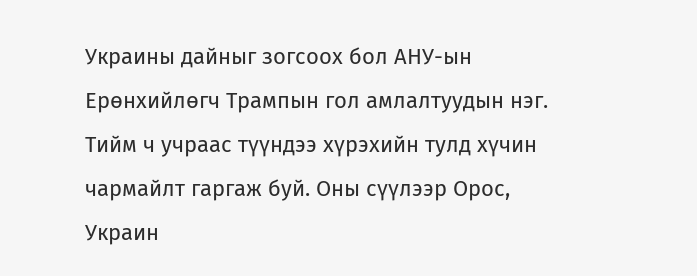Украины дайныг зогсоох бол АНУ-ын Ерөнхийлөгч Трампын гол амлалтуудын нэг. Тийм ч учраас түүндээ хүрэхийн тулд хүчин чармайлт гаргаж буй. Оны сүүлээр Орос, Украин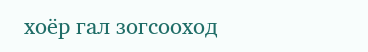хоёр гал зогсооход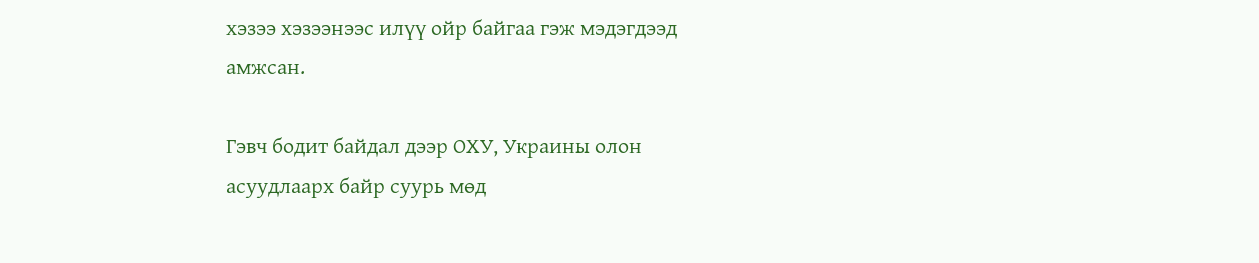хэзээ хэзээнээс илүү ойр байгаа гэж мэдэгдээд амжсан.

Гэвч бодит байдал дээр ОХУ, Украины олон асуудлаарх байр суурь мөд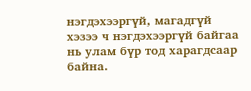нэгдэхээргүй, магадгүй хэзээ ч нэгдэхээргүй байгаа нь улам бүр тод харагдсаар байна.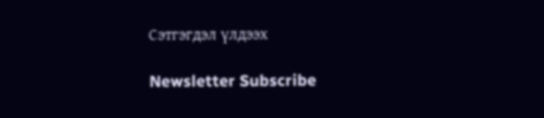Сэтгэгдэл үлдээх

Newsletter Subscribe